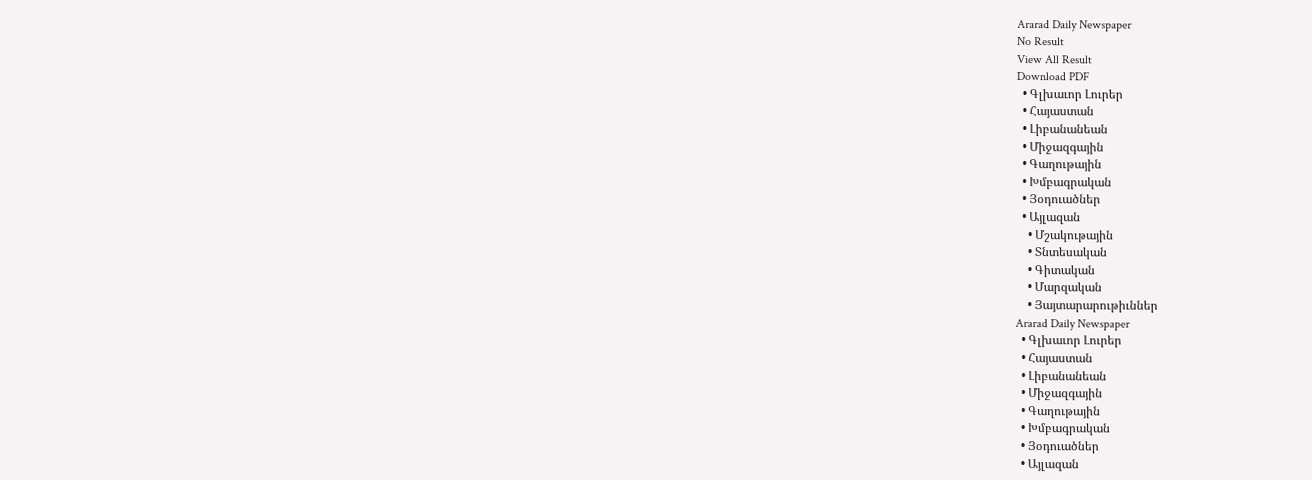Ararad Daily Newspaper
No Result
View All Result
Download PDF
  • Գլխաւոր Լուրեր
  • Հայաստան
  • Լիբանանեան
  • Միջազգային
  • Գաղութային
  • Խմբագրական
  • Յօդուածներ
  • Այլազան
    • Մշակութային
    • Տնտեսական
    • Գիտական
    • Մարզական
    • Յայտարարութիւններ
Ararad Daily Newspaper
  • Գլխաւոր Լուրեր
  • Հայաստան
  • Լիբանանեան
  • Միջազգային
  • Գաղութային
  • Խմբագրական
  • Յօդուածներ
  • Այլազան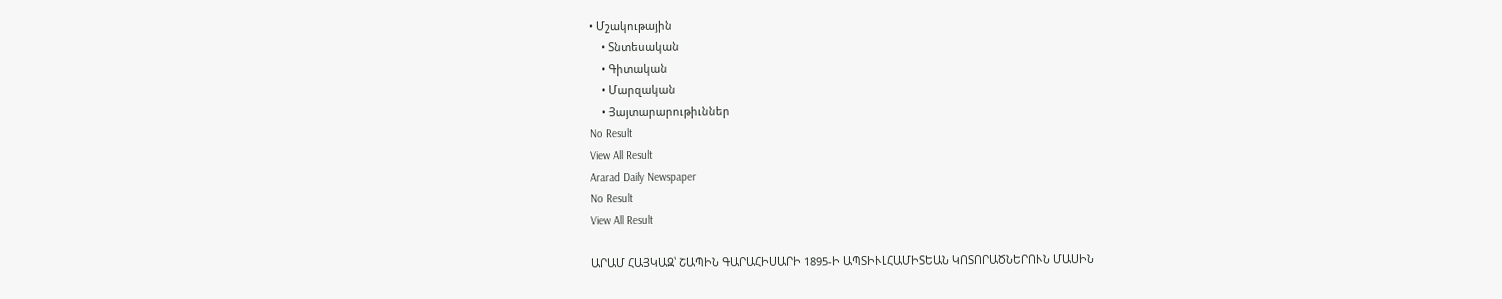• Մշակութային
    • Տնտեսական
    • Գիտական
    • Մարզական
    • Յայտարարութիւններ
No Result
View All Result
Ararad Daily Newspaper
No Result
View All Result

ԱՐԱՄ ՀԱՅԿԱԶ՝ ՇԱՊԻՆ ԳԱՐԱՀԻՍԱՐԻ 1895-Ի ԱՊՏԻՒԼՀԱՄԻՏԵԱՆ ԿՈՏՈՐԱԾՆԵՐՈՒՆ ՄԱՍԻՆ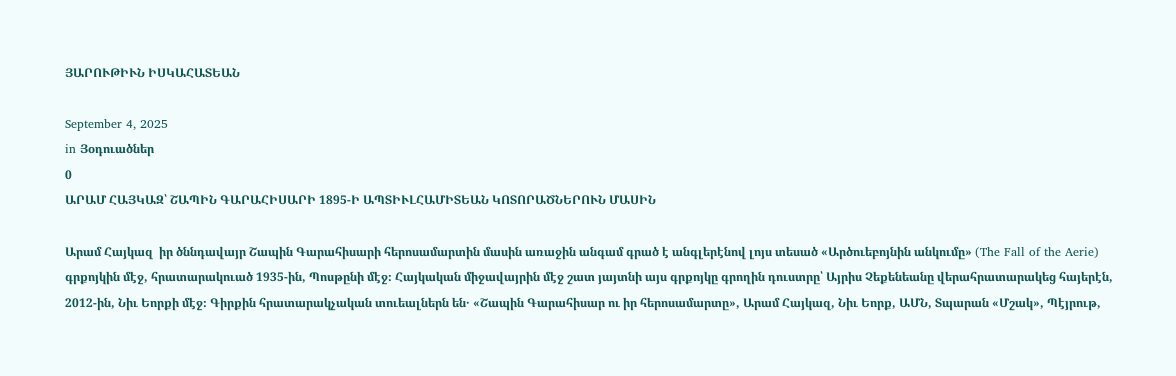ՅԱՐՈՒԹԻՒՆ ԻՍԿԱՀԱՏԵԱՆ

September 4, 2025
in Յօդուածներ
0
ԱՐԱՄ ՀԱՅԿԱԶ՝ ՇԱՊԻՆ ԳԱՐԱՀԻՍԱՐԻ 1895-Ի ԱՊՏԻՒԼՀԱՄԻՏԵԱՆ ԿՈՏՈՐԱԾՆԵՐՈՒՆ ՄԱՍԻՆ

Արամ Հայկազ  իր ծննդավայր Շապին Գարահիսարի հերոսամարտին մասին առաջին անգամ գրած է անգլերէնով լոյս տեսած «Արծուեբոյնին անկումը» (The Fall of the Aerie) գրքոյկին մէջ, հրատարակուած 1935-ին, Պոսթընի մէջ։ Հայկական միջավայրին մէջ շատ յայտնի այս գրքոյկը գրողին դուստրը՝ Այրիս Չեքենեանը վերահրատարակեց հայերէն, 2012-ին, Նիւ Եորքի մէջ։ Գիրքին հրատարակչական տուեալներն են․ «Շապին Գարահիսար ու իր հերոսամարտը», Արամ Հայկազ, Նիւ Եորք, ԱՄՆ, Տպարան «Մշակ», Պէյրութ,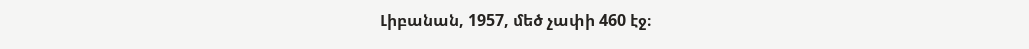Լիբանան, 1957, մեծ չափի 460 էջ։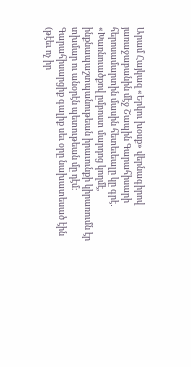Արամ Հայկազ «Երկու խօսք» վերնագիրով յառաջաբանին մէջ Շապին Գարահիսարի հերոսամարտին մասին հետեւեալը կը գրէ․ «Խառնուածքով ըմբոստ մարդոց կողմէ, ինքնապաշտպանութեան իրաւունքի կիրառումն էր տխմար ու անօրէն պետութեան մը դէմ։ Գարահիսարցիք գալիք սեւ օրը նախատեսած էին (թէեւ ոչ իր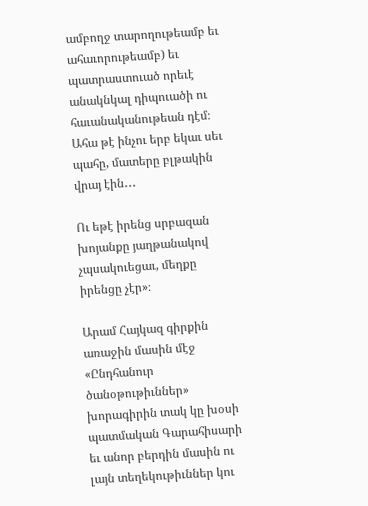ամբողջ տարողութեամբ եւ ահաւորութեամբ) եւ պատրաստուած որեւէ անակնկալ դիպուածի ու հաւանականութեան դէմ։ Ահա թէ ինչու երբ եկաւ սեւ պահը, մատերը բլթակին վրայ էին․․․

Ու եթէ իրենց սրբազան խոյանքը յաղթանակով չպսակուեցաւ, մեղքը իրենցը չէր»։

Արամ Հայկազ գիրքին առաջին մասին մէջ «Ընդհանուր ծանօթութիւններ» խորագիրին տակ կը խօսի պատմական Գարահիսարի եւ անոր բերդին մասին ու լայն տեղեկութիւններ կու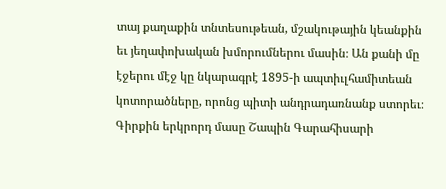տայ քաղաքին տնտեսութեան, մշակութային կեանքին եւ յեղափոխական խմորումներու մասին։ Ան քանի մը էջերու մէջ կը նկարագրէ 1895-ի ապտիւլհամիտեան կոտորածները, որոնց պիտի անդրադառնանք ստորեւ։ Գիրքին երկրորդ մասը Շապին Գարահիսարի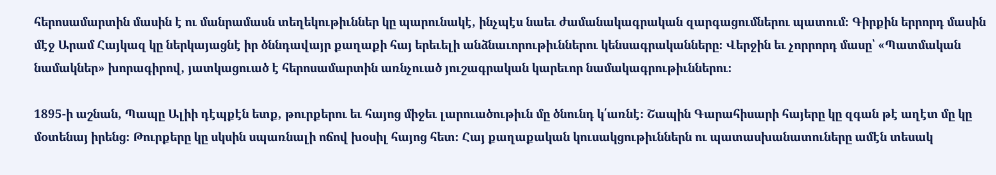հերոսամարտին մասին է ու մանրամասն տեղեկութիւններ կը պարունակէ, ինչպէս նաեւ ժամանակագրական զարգացումներու պատում։ Գիրքին երրորդ մասին մէջ Արամ Հայկազ կը ներկայացնէ իր ծննդավայր քաղաքի հայ երեւելի անձնաւորութիւններու կենսագրականները։ Վերջին եւ չորրորդ մասը՝ «Պատմական նամակներ» խորագիրով, յատկացուած է հերոսամարտին առնչուած յուշագրական կարեւոր նամակագրութիւններու։

1895-ի աշնան, Պապը Ալիի դէպքէն ետք, թուրքերու եւ հայոց միջեւ լարուածութիւն մը ծնունդ կ՛առնէ։ Շապին Գարահիսարի հայերը կը զգան թէ աղէտ մը կը մօտենայ իրենց։ Թուրքերը կը սկսին սպառնալի ոճով խօսիլ հայոց հետ։ Հայ քաղաքական կուսակցութիւններն ու պատասխանատուները ամէն տեսակ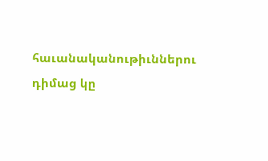հաւանականութիւններու դիմաց կը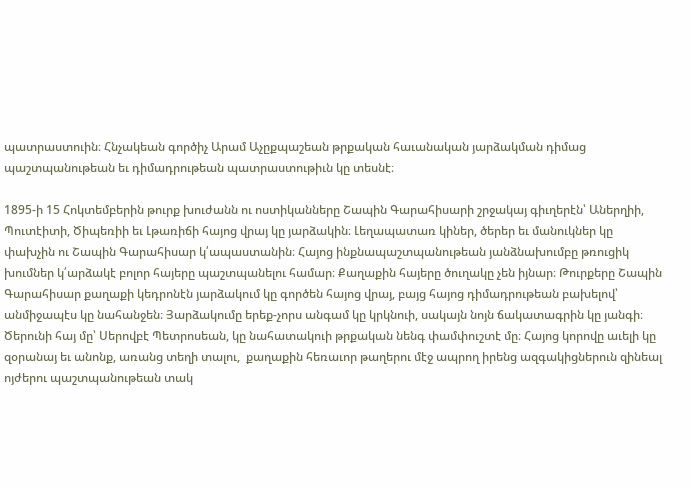պատրաստուին։ Հնչակեան գործիչ Արամ Աչըքպաշեան թրքական հաւանական յարձակման դիմաց պաշտպանութեան եւ դիմադրութեան պատրաստութիւն կը տեսնէ։

1895-ի 15 Հոկտեմբերին թուրք խուժանն ու ոստիկանները Շապին Գարահիսարի շրջակայ գիւղերէն՝ Աներղիի, Պուտէիտի, Ծիպեռիի եւ Լթառիճի հայոց վրայ կը յարձակին։ Լեղապատառ կիներ, ծերեր եւ մանուկներ կը փախչին ու Շապին Գարահիսար կ՛ապաստանին։ Հայոց ինքնապաշտպանութեան յանձնախումբը թռուցիկ խումներ կ՛արձակէ բոլոր հայերը պաշտպանելու համար։ Քաղաքին հայերը ծուղակը չեն իյնար։ Թուրքերը Շապին Գարահիսար քաղաքի կեդրոնէն յարձակում կը գործեն հայոց վրայ, բայց հայոց դիմադրութեան բախելով՝ անմիջապէս կը նահանջեն։ Յարձակումը երեք-չորս անգամ կը կրկնուի, սակայն նոյն ճակատագրին կը յանգի։ Ծերունի հայ մը՝ Սերովբէ Պետրոսեան, կը նահատակուի թրքական նենգ փամփուշտէ մը։ Հայոց կորովը աւելի կը զօրանայ եւ անոնք, առանց տեղի տալու,  քաղաքին հեռաւոր թաղերու մէջ ապրող իրենց ազգակիցներուն զինեալ ոյժերու պաշտպանութեան տակ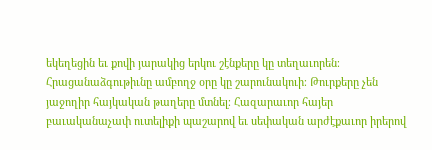եկեղեցին եւ քովի յարակից երկու շէնքերը կը տեղաւորեն։ Հրացանաձգութիւնը ամբողջ օրը կը շարունակուի։ Թուրքերը չեն յաջողիր հայկական թաղերը մտնել։ Հազարաւոր հայեր բաւականաչափ ուտելիքի պաշարով եւ սեփական արժէքաւոր իրերով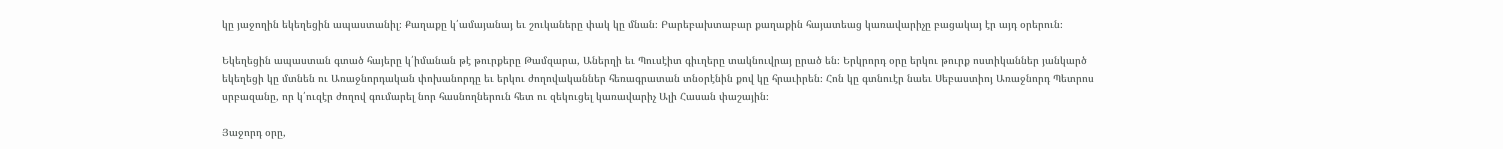կը յաջողին եկեղեցին ապաստանիլ։ Քաղաքը կ՛ամայանայ եւ շուկաները փակ կը մնան։ Բարեբախտաբար քաղաքին հայատեաց կառավարիչը բացակայ էր այդ օրերուն։

Եկեղեցին ապաստան գտած հայերը կ՛իմանան թէ թուրքերը Թամզարա, Աներղի եւ Պուսէիտ գիւղերը տակնուվրայ ըրած են։ Երկրորդ օրը երկու թուրք ոստիկաններ յանկարծ եկեղեցի կը մտնեն ու Առաջնորդական փոխանորդը եւ երկու ժողովականներ հեռագրատան տնօրէնին քով կը հրաւիրեն։ Հոն կը գտնուէր նաեւ Սեբաստիոյ Առաջնորդ Պետրոս սրբազանը, որ կ՛ուզէր ժողով գումարել նոր հասնողներուն հետ ու զեկուցել կառավարիչ Ալի Հասան փաշային։

Յաջորդ օրը,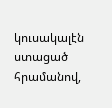կուսակալէն ստացած հրամանով,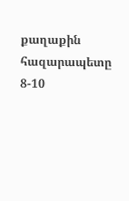քաղաքին հազարապետը 8-10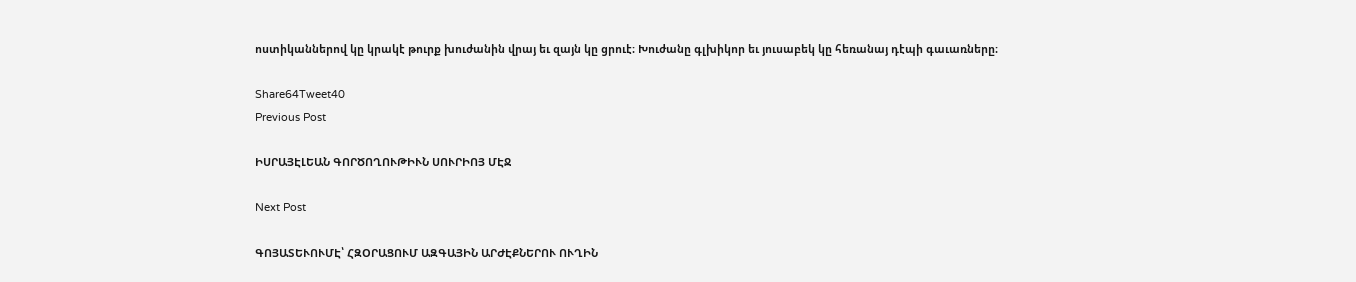ոստիկաններով կը կրակէ թուրք խուժանին վրայ եւ զայն կը ցրուէ։ Խուժանը գլխիկոր եւ յուսաբեկ կը հեռանայ դէպի գաւառները։

Share64Tweet40
Previous Post

ԻՍՐԱՅԷԼԵԱՆ ԳՈՐԾՈՂՈՒԹԻՒՆ ՍՈՒՐԻՈՅ ՄԷՋ

Next Post

ԳՈՅԱՏԵՒՈՒՄԷ՝ ՀԶՕՐԱՑՈՒՄ ԱԶԳԱՅԻՆ ԱՐԺԷՔՆԵՐՈՒ ՈՒՂԻՆ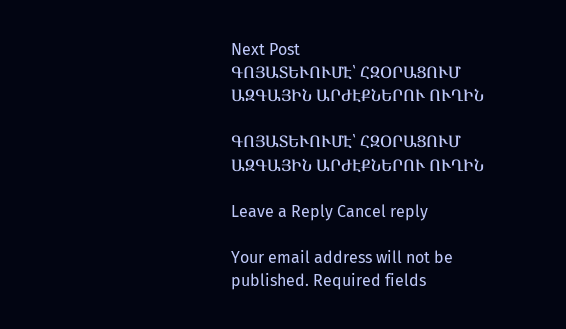Next Post
ԳՈՅԱՏԵՒՈՒՄԷ՝ ՀԶՕՐԱՑՈՒՄ ԱԶԳԱՅԻՆ ԱՐԺԷՔՆԵՐՈՒ ՈՒՂԻՆ

ԳՈՅԱՏԵՒՈՒՄԷ՝ ՀԶՕՐԱՑՈՒՄ ԱԶԳԱՅԻՆ ԱՐԺԷՔՆԵՐՈՒ ՈՒՂԻՆ

Leave a Reply Cancel reply

Your email address will not be published. Required fields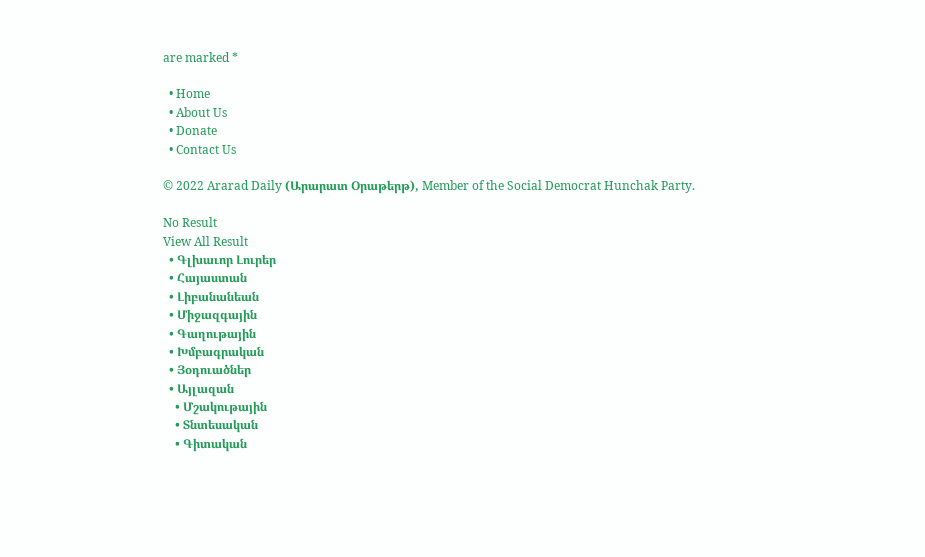are marked *

  • Home
  • About Us
  • Donate
  • Contact Us

© 2022 Ararad Daily (Արարատ Օրաթերթ), Member of the Social Democrat Hunchak Party.

No Result
View All Result
  • Գլխաւոր Լուրեր
  • Հայաստան
  • Լիբանանեան
  • Միջազգային
  • Գաղութային
  • Խմբագրական
  • Յօդուածներ
  • Այլազան
    • Մշակութային
    • Տնտեսական
    • Գիտական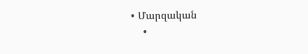• Մարզական
    •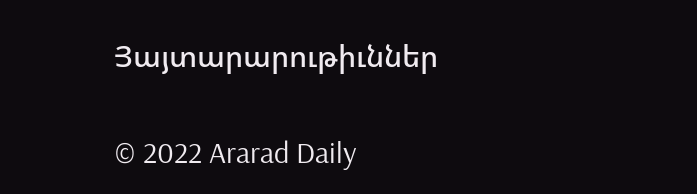Յայտարարութիւններ

© 2022 Ararad Daily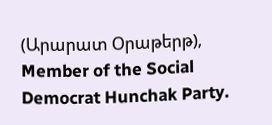(Արարատ Օրաթերթ), Member of the Social Democrat Hunchak Party.